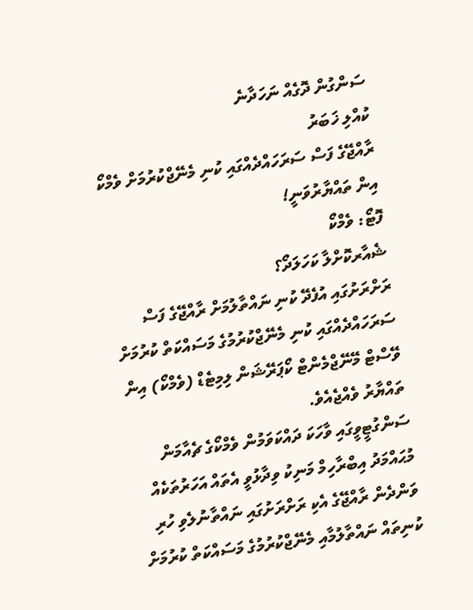ސަންގުން ދޮގެއް ނަހަދާނެ
ކުއްލި ޚަބަރު
ރާއްޖޭގެ ފަސް ސަރަހައްދެއްގައި ކުނި މެނޭޖްކުރުމަށް ވެމްކޯ އިން ތައްޔާރުވަނީ!
ފޮޓޯ: ވެމްކޯ
ޝެއާރކޮށްލާ ކަހަލަދޯ؟
ރަށްރަށުގައި އުފެދޭ ކުނި ނައްތާލުމަށް ރާއްޖޭގެ ފަސް ސަރަހައްދެއްގައި ކުނި މެނޭޖްކުރުމުގެ މަސައްކަތް ކުރުމަށް ވޭސްޓް މޭނޭޖްމެންޓް ކޯޕަރޭޝަން ލިމިޓެޑް (ވެމްކޯ) އިން ތައްޔާރު ވެއްޖެއެވެ.
ސަންގުޓީވީގައި ވާހަކަ ދައްކަވަމުން ވެމްކޯގެ ޗެއާމަން މުޙައްމަދު އިބްރާހިމް މަނިކު ވިދާޅުވީ އެތައް އަހަރުތަކެއް ވަންދެން ރާއްޖޭގެ އެކި ރަށްރަށުގައި ނައްތާނުލެވި ހުރި ކުނިތައް ނައްތާލުމާއި މެނޭޖްކުރުމުގެ މަސައްކަތް ކުރުމަށް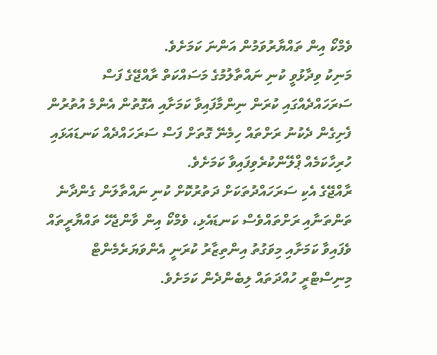ވެމްކޯ އިން ތައްޔާރުވަމުން އަންނަ ކަމަށެވެ.
މަނިކު ވިދާޅުވީ ކުނި ނައްތާލުމުގެ މަސައްކަތް ރާއްޖޭގެ ފަސް ސަރަހައްދެއްގައި ކުރަން ނިންމާފައިވާ ކަމަށާއި އެގޮތުން އެންމެ އުތުރުން ފެށިގެން ދެކުނު ރަށްތައް ހިމެނޭ ގޮތަށް ފަސް ސަރަހައްދެއް ކަނޑައަޅައި ހުރިހާކަމެއް ޕްލޭންކުރެވިފައިވާ ކަމަށެވެ.
ރާއްޖޭގެ އެކި ސަރަހައްދުތަކަށް ދަތުރުކޮށް ކުނި ނައްތާލަން ގެންދާނެ ތަންތަނާއި ރަށްތައްވެސް ކަނޑައެޅި، ވެމްކޯ އިން ވާންޖެހޭ ތައްޔާރީތައް ވެފައިވާ ކަމަށާއި މިވަގުތު އިންތިޒާރު ކުރަނީ އެންވަޔަރެމެންޓް މިނިސްޓްރީ ހުއްދަތައް ލިބެންދެން ކަމަށެވެ.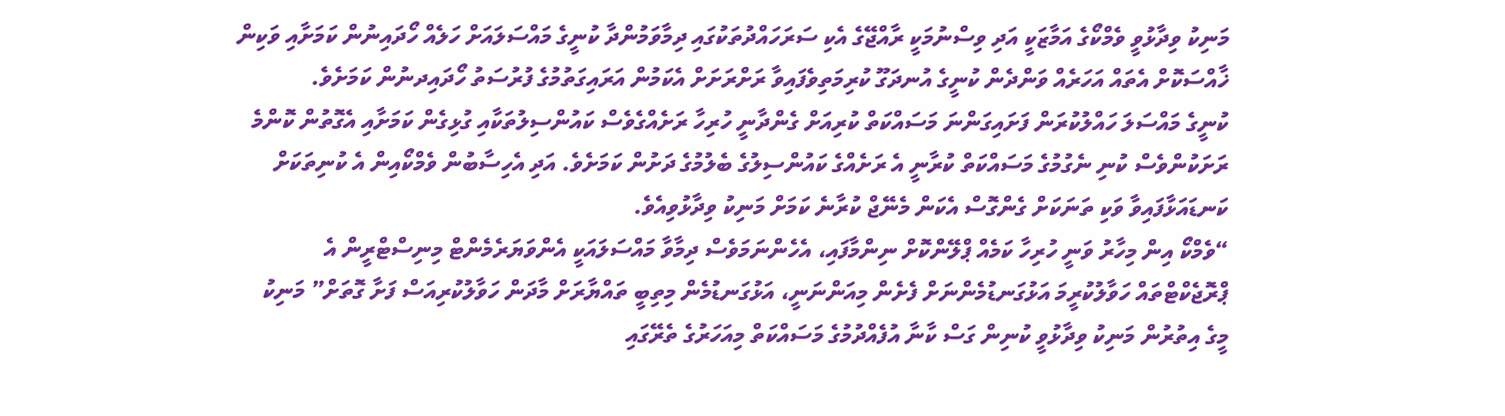މަނިކު ވިދާޅުވީ ވެމްކޯގެ އަމާޒަކީ އަދި ވިސްނުމަކީ ރާއްޖޭގެ އެކި ސަރަހައްދުތަކުގައި ދިމާވަމުންދާ ކުނީގެ މައްސަލައަށް ހަލެއް ހޯދައިނުން ކަމަށާއި ވަކިން ޚާއްސަކޮށް އެތައް އަހަރެއް ވަންދެން ކުނީގެ އުނދަގޫ ކުރިމަތިވެފައިވާ ރަށްރަށަށް އެކަމުން އަރައިގަތުމުގެ ފުރުސަތު ހޯދައިދނުން ކަމަށެވެ.
ކުނީގެ މައްސަލަ ހައްލުކުރަން ފަށައިގަންނަ މަސައްކަތް ކުރިއަށް ގެންދާނީ ހުރިހާ ރަށެއްގެވެސް ކައުންސިލުތަކާއި ގުޅިގެން ކަމަށާއި އެގޮތުން ކޮންމެ ރަށަކުންވެސް ކުނި ނެގުމުގެ މަސައްކަތް ކުރާނީ އެ ރަށެއްގެ ކައުންސިލުގެ ބެލުމުގެ ދަށުން ކަމަށެވެ. އަދި އެހިސާބުން ވެމްކޯއިން އެ ކުނިތަކަށް ކަނޑައަޅާފައިވާ ވަކި ތަނަކަށް ގެންގޮސް އެކަން މެނޭޖް ކުރާނެ ކަމަށް މަނިކު ވިދާޅުވިއެވެ.
“ވެމްކޯ އިން މިހާރު ވަނީ ހުރިހާ ކަމެއް ޕްލޭންކޮށް ނިންމާފައި، އެހެންނަމަވެސް ދިމާވާ މައްސަލައަކީ އެންވަޔަރެމެންޓް މިނިސްޓްރީން އެ ޕްރޮޖެކްޓްތައް ހަވާލުކުރީމަ އަޅުގަނޑުމެންނަށް ފެށެން މިއަންނަނީ، އަޅުގަނޑުމެން މިތިބީ ތައްޔާރަށް މާދަން ހަވާލުކުރިއަސް ފަށާ ގޮތަށް” މަނިކު
މީގެ އިތުރުން މަނިކު ވިދާޅުވީ ކުނިން ގަސް ކާނާ އުފެއްދުމުގެ މަސައްކަތް މިއަހަރުގެ ތެރޭގައި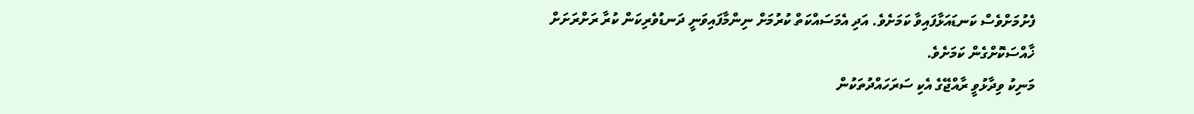ފެށުމަށްވެސް ކަނޑައަޅާފައިވާ ކަމަށެވެ. އަދި އެމަސައްކަތް ކުރުމަށް ނިންމާފައިވަނީ ދަނޑުވެރިކަން ކުރާ ރަށްރަށަށް ޚާއްސަކޮށްގެން ކަމަށެވެ.
މަނިކު ވިދާޅުވީ ރާއްޖޭގެ އެކި ސަރަހައްދުތަކުން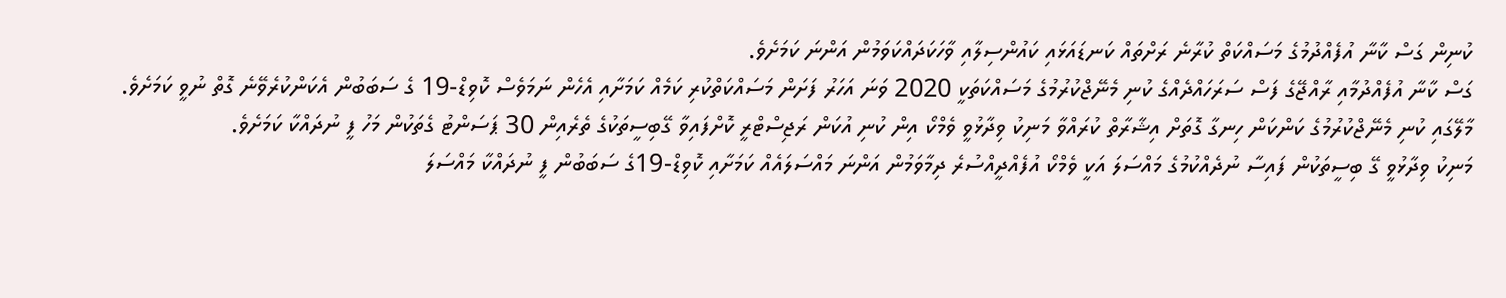ކުނިން ގަސް ކާނާ އުފެއްދުމުގެ މަސައްކަތް ކުރާނެ ރަށްތައް ކަނޑައަޅައި ކައުންސިލާއި ވާހަކަދައްކަވަމުން އަންނަ ކަމަށެވެ.
ގަސް ކާނާ އުފެއްދުމާއި ރާއްޖޭގެ ފަސް ސަރަހައްދެއްގެ ކުނި މެނޭޖްކުރުމުގެ މަސައްކަތަކީ 2020 ވަނަ އަހަރު ފަށަން މަސައްކަތްކުރި ކަމެއް ކަމަށާއި އެހެން ނަމަވެސް ކޮވިޑް-19 ގެ ސަބަބުން އެކަންކުރެވޭނެ ގޮތް ނުވީ ކަމަށެވެ.
މާލޭގައި ކުނި މެނޭޖްކުރުމުގެ ކަންކަން ހިނގާ ގޮތަށް އިޝާރާތް ކުރައްވާ މަނިކު ވިދާޅުވީ ވެމްކޯ އިން ކުނި އުކަން ރަޖިސްޓްރީ ކޮށްފައިވާ ގޭބިސީތަކުގެ ތެރެއިން 30 ޕަސަންޓު ގެތަކުން މަހު ފީ ނުދައްކާ ކަމަށެވެ.
މަނިކު ވިދާޅުވީ ގޭ ބިސީތަކުން ފައިސާ ނުދެއްކުމުގެ މައްސަލަ އަކީ ވެމްކޯ އުފެއްދީއްސުރެ ދިމާވަމުން އަންނަ މައްސަލައެއް ކަމަށާއި ކޮވިޑް-19ގެ ސަބަބުން ފީ ނުދައްކާ މައްސަލަ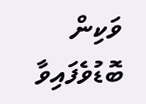ވަކިން ބޮޑުވެފައިވާ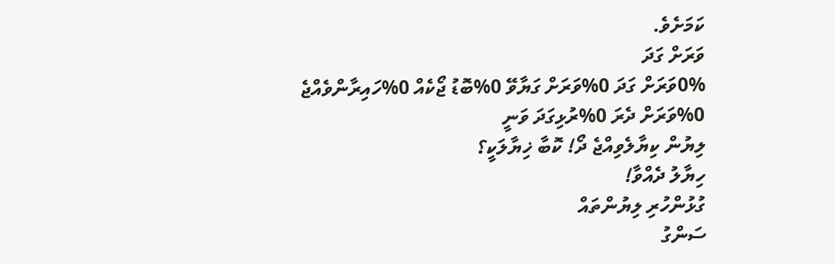ކަމަށެވެ.
ވަރަށް ގަދަ
0%ވަރަށް ގަދަ 0%ވަރަށް ގަޔާވޭ 0%ބޮޑު ޖޯކެއް 0%ހައިރާންވެއްޖެ 0%ވަރަށް ދެރަ 0%ރުޅިގަދަ ވަނީ
ލިޔުން ކިޔާލެވިއްޖެ ދޯ! ކޮބާ ޚިޔާލަކީ؟
ހިޔާލު ދެއްވާ!
ގުޅުންހުރި ލިޔުންތައް
ސަންގު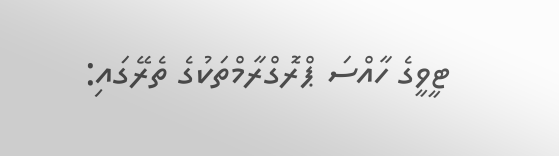ޓީވީގެ ހާއްސަ ޕްރޮގްރާމްތަކުގެ ތެރޭގައި: